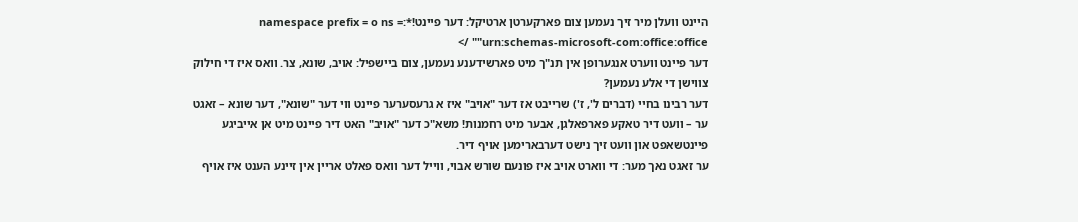היינט וועלן מיר זיך נעמען צום פארקערטן ארטיקל: דער פיינט!*:namespace prefix = o ns = "urn:schemas-microsoft-com:office:office" />
דער פיינט ווערט אנגערופן אין תנ"ך מיט פארשידענע נעמען, צום ביישפיל: אויב, שונא, צר. וואס איז די חילוק צווישן די אלע נעמען?
דער רבינו בחיי (דברים ל', ז') שרייבט אז דער "אויב" איז א גרעסערער פיינט ווי דער "שונא", דער שונא – זאגט ער – וועט דיר טאקע פארפאלגן, אבער מיט רחמנות! משא"כ דער "אויב" האט דיר פיינט מיט אן אייביגע פיינטשאפט און וועט זיך נישט דערבארימען אויף דיר.
ער זאגט נאך מער: די ווארט אויב איז פונעם שורש אבוי, ווייל דער וואס פאלט אריין אין זיינע הענט איז אויף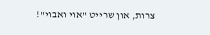צרות, און שרייט "אוי ואבוי"!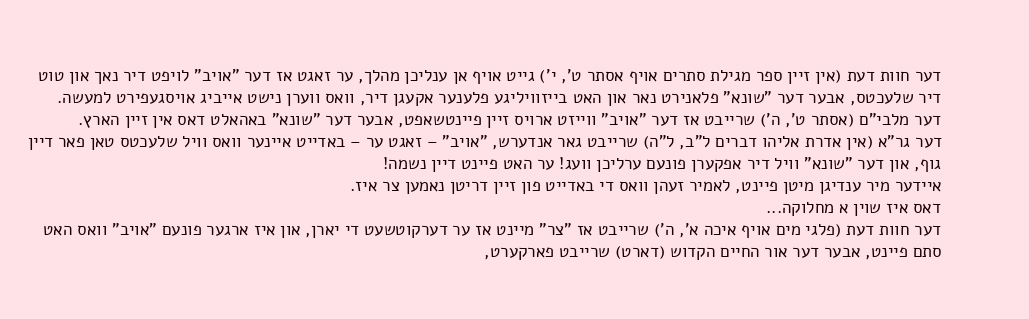דער חוות דעת (אין זיין ספר מגילת סתרים אויף אסתר ט', י') גייט אויף אן ענליכן מהלך, ער זאגט אז דער "אויב" לויפט דיר נאך און טוט דיר שלעכטס, אבער דער "שונא" פלאנירט נאר און האט בייזוויליגע פלענער אקעגן דיר, וואס ווערן נישט אייביג אויסגעפירט למעשה.
דער מלבי"ם (אסתר ט', ה') שרייבט אז דער "אויב" ווייזט ארויס זיין פיינטשאפט, אבער דער "שונא" באהאלט דאס אין זיין הארץ.
דער גר"א (אין אדרת אליהו דברים ל"ב, ל"ה) שרייבט גאר אנדערש, "אויב" – זאגט ער – באדייט איינער וואס וויל שלעכטס טאן פאר דיין גוף, און דער "שונא" וויל דיר אפקערן פונעם ערליכן וועג! ער האט פיינט דיין נשמה!
איידער מיר ענדיגן מיטן פיינט, לאמיר זעהן וואס די באדייט פון זיין דריטן נאמען צר איז.
דאס איז שוין א מחלוקה...
דער חוות דעת (פלגי מים אויף איכה א', ה') שרייבט אז "צר" מיינט אז ער דערקוטשעט די יארן, און איז ארגער פונעם "אויב" וואס האט סתם פיינט, אבער דער אור החיים הקדוש (דארט) שרייבט פארקערט,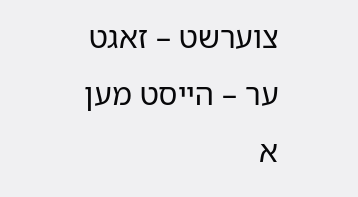צוערשט – זאגט ער – הייסט מען א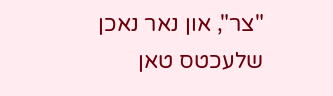"צר", און נאר נאכן שלעכטס טאן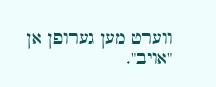ווערט מען גערופן אן "אויב".